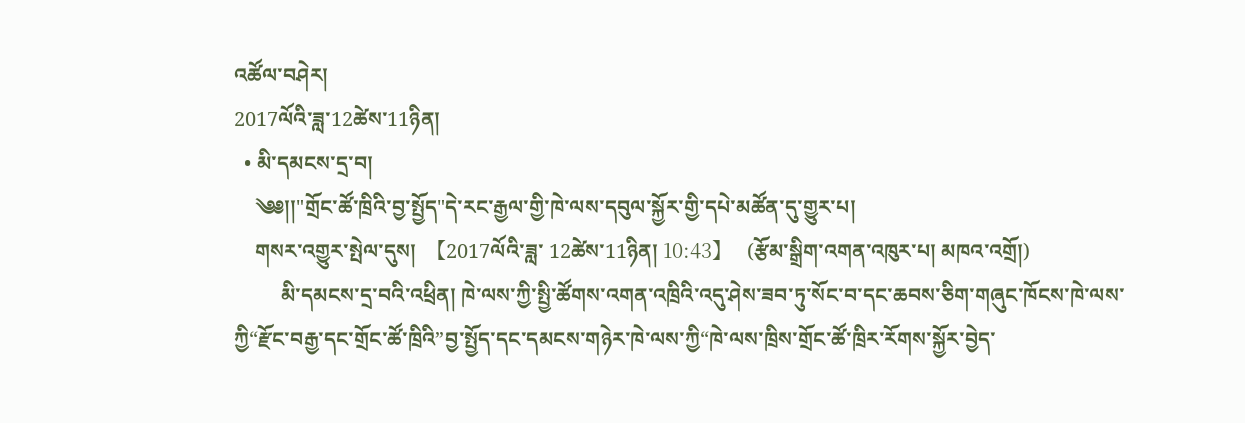འཚོལ་བཤེར།
2017ལོའི་ཟླ་12ཚེས་11ཉིན།
  • མི་དམངས་དྲ་བ།
    ༄༅།།"གྲོང་ཚོ་ཁྲིའི་བྱ་སྤྱོད"དེ་རང་རྒྱལ་གྱི་ཁེ་ལས་དབུལ་སྐྱོར་གྱི་དཔེ་མཚོན་དུ་གྱུར་པ།
    གསར་འགྱུར་སྤེལ་དུས།  【2017ལོའི་ཟླ་ 12ཚེས་11ཉིན། 10:43】   (རྩོམ་སྒྲིག་འགན་འཁུར་པ། མཁའ་འགྲོ།)
         མི་དམངས་དྲ་བའི་འཕྲིན། ཁེ་ལས་ཀྱི་སྤྱི་ཚོགས་འགན་འཁྲིའི་འདུ་ཤེས་ཟབ་ཏུ་སོང་བ་དང་ཆབས་ཅིག་གཞུང་ཁོངས་ཁེ་ལས་ཀྱི“རྫོང་བརྒྱ་དང་གྲོང་ཚོ་ཁྲིའི”བྱ་སྤྱོད་དང་དམངས་གཉེར་ཁེ་ལས་ཀྱི“ཁེ་ལས་ཁྲིས་གྲོང་ཚོ་ཁྲིར་རོགས་སྐྱོར་བྱེད་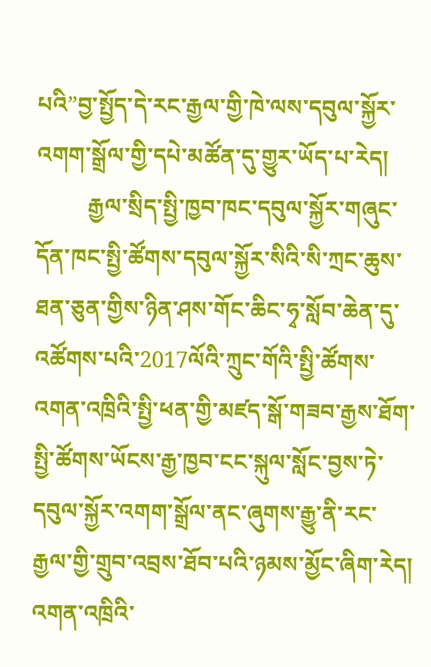པའི”བྱ་སྤྱོད་དེ་རང་རྒྱལ་གྱི་ཁེ་ལས་དབུལ་སྐྱོར་འགག་སྒྲོལ་གྱི་དཔེ་མཚོན་དུ་གྱུར་ཡོད་པ་རེད།
         རྒྱལ་སྲིད་སྤྱི་ཁྱབ་ཁང་དབུལ་སྐྱོར་གཞུང་དོན་ཁང་སྤྱི་ཚོགས་དབུལ་སྐྱོར་སིའི་སི་ཀྲང་ཆུས་ཐན་ཅུན་གྱིས་ཉིན་ཤས་གོང་ཆིང་ཧྭ་སློབ་ཆེན་དུ་འཚོགས་པའི་2017ལོའི་ཀྲུང་གོའི་སྤྱི་ཚོགས་འགན་འཁྲིའི་སྤྱི་ཕན་གྱི་མཛད་སྒོ་གཟབ་རྒྱས་ཐོག་སྤྱི་ཚོགས་ཡོངས་རྒྱ་ཁྱབ་ངང་སྐུལ་སློང་བྱས་ཏེ་དབུལ་སྐྱོར་འགག་སྒྲོལ་ནང་ཞུགས་རྒྱུ་ནི་རང་རྒྱལ་གྱི་གྲུབ་འབྲས་ཐོབ་པའི་ཉམས་མྱོང་ཞིག་རེད། འགན་འཁྲིའི་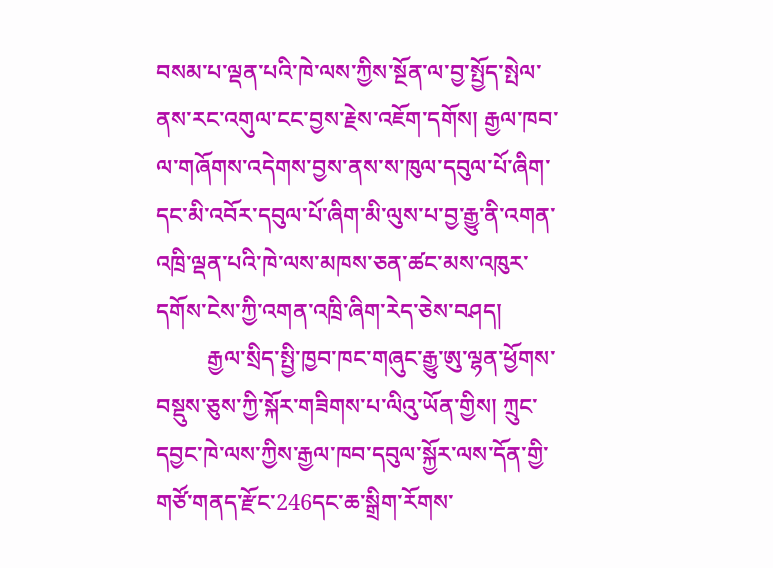བསམ་པ་ལྡན་པའི་ཁེ་ལས་ཀྱིས་སྔོན་ལ་བྱ་སྤྱོད་སྤེལ་ནས་རང་འགུལ་ངང་བྱས་རྗེས་འཇོག་དགོས། རྒྱལ་ཁབ་ལ་གཞོགས་འདེགས་བྱས་ནས་ས་ཁུལ་དབུལ་པོ་ཞིག་དང་མི་འབོར་དབུལ་པོ་ཞིག་མི་ལུས་པ་བྱ་རྒྱུ་ནི་འགན་འཁྲི་ལྡན་པའི་ཁེ་ལས་མཁས་ཅན་ཚང་མས་འཁུར་དགོས་ངེས་ཀྱི་འགན་འཁྲི་ཞིག་རེད་ཅེས་བཤད།
         རྒྱལ་སྲིད་སྤྱི་ཁྱབ་ཁང་གཞུང་རྒྱུ་ཨུ་ལྷན་ཕྱོགས་བསྡུས་ཅུས་ཀྱི་སྐོར་གཟིགས་པ་ལིའུ་ཡོན་གྱིས། ཀྲུང་དབྱང་ཁེ་ལས་ཀྱིས་རྒྱལ་ཁབ་དབུལ་སྐྱོར་ལས་དོན་གྱི་གཙོ་གནད་རྫོང་246དང་ཆ་སྒྲིག་རོགས་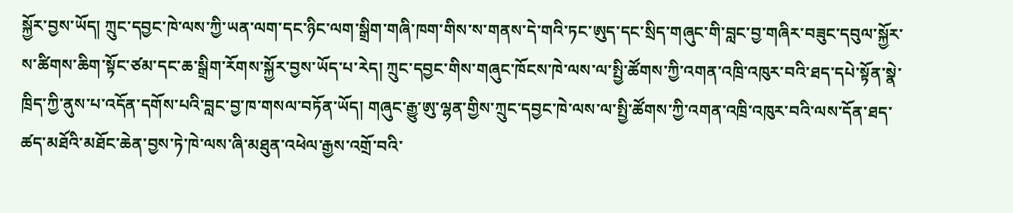སྐྱོར་བྱས་ཡོད། ཀྲུང་དབྱང་ཁེ་ལས་ཀྱི་ཡན་ལག་དང་ཉིང་ལག་སྒྲིག་གཞི་ཁག་གིས་ས་གནས་དེ་གའི་ཏང་ཨུད་དང་སྲིད་གཞུང་གི་བླང་བྱ་གཞིར་བཟུང་དབུལ་སྐྱོར་ས་ཚིགས་ཆིག་སྟོང་ཙམ་དང་ཆ་སྒྲིག་རོགས་སྐྱོར་བྱས་ཡོད་པ་རེད། ཀྲུང་དབྱང་གིས་གཞུང་ཁོངས་ཁེ་ལས་ལ་སྤྱི་ཚོགས་ཀྱི་འགན་འཁྲི་འཁུར་བའི་ཐད་དཔེ་སྟོན་སྣེ་ཁྲིད་ཀྱི་ནུས་པ་འདོན་དགོས་པའི་བླང་བྱ་ཁ་གསལ་བཏོན་ཡོད། གཞུང་རྒྱུ་ཨུ་ལྷན་གྱིས་ཀྲུང་དབྱང་ཁེ་ལས་ལ་སྤྱི་ཚོགས་ཀྱི་འགན་འཁྲི་འཁུར་བའི་ལས་དོན་ཐད་ཚད་མཐོའི་མཐོང་ཆེན་བྱས་ཏེ་ཁེ་ལས་ཞི་མཐུན་འཕེལ་རྒྱས་འགྲོ་བའི་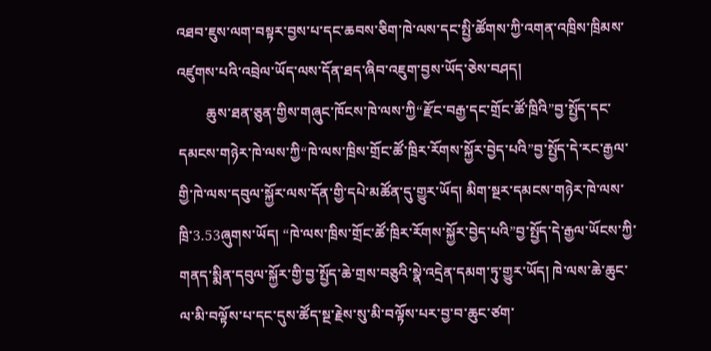འཐབ་ཇུས་ལག་བསྟར་བྱས་པ་དང་ཆབས་ཅིག་ཁེ་ལས་དང་སྤྱི་ཚོགས་ཀྱི་འགན་འཁྲིས་ཁྲིམས་འཛུགས་པའི་འབྲེལ་ཡོད་ལས་དོན་ཐད་ཞིབ་འཇུག་བྱས་ཡོད་ཅེས་བཤད།
        ཆུས་ཐན་ཅུན་གྱིས་གཞུང་ཁོངས་ཁེ་ལས་ཀྱི“རྫོང་བརྒྱ་དང་གྲོང་ཚོ་ཁྲིའི”བྱ་སྤྱོད་དང་དམངས་གཉེར་ཁེ་ལས་ཀྱི“ཁེ་ལས་ཁྲིས་གྲོང་ཚོ་ཁྲིར་རོགས་སྐྱོར་བྱེད་པའི”བྱ་སྤྱོད་དེ་རང་རྒྱལ་གྱི་ཁེ་ལས་དབུལ་སྐྱོར་ལས་དོན་གྱི་དཔེ་མཚོན་དུ་གྱུར་ཡོད། མིག་སྔར་དམངས་གཉེར་ཁེ་ལས་ཁྲི་3.53ཞུགས་ཡོད། “ཁེ་ལས་ཁྲིས་གྲོང་ཚོ་ཁྲིར་རོགས་སྐྱོར་བྱེད་པའི”བྱ་སྤྱོད་དེ་རྒྱལ་ཡོངས་ཀྱི་གནད་སྨིན་དབུལ་སྐྱོར་གྱི་བྱ་སྤྱོད་ཆེ་གྲས་བཅུའི་སྣེ་འདྲེན་དམག་ཏུ་གྱུར་ཡོད། ཁེ་ལས་ཆེ་ཆུང་ལ་མི་བལྟོས་པ་དང་དུས་ཚོད་སྔ་རྗེས་སུ་མི་བལྟོས་པར་བྱ་བ་ཆུང་ཙག་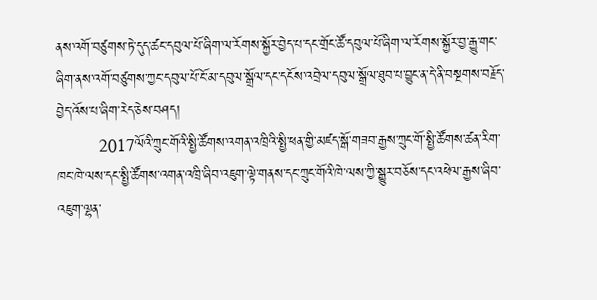ནས་འགོ་བཙུགས་ཏེ་དུད་ཚང་དབུལ་པོ་ཞིག་ལ་རོགས་སྐྱོར་བྱེད་པ་དང་གྲོང་ཚོ་དབུལ་པོ་ཞིག་ལ་རོགས་སྐྱོར་བྱ་རྒྱུ་གང་ཞིག་ནས་འགོ་བཙུགས་ཀྱང་དབུལ་པོ་ངོ་མ་དབུལ་སྒྲོལ་དང་དངོས་འབྲེལ་དབུལ་སྒྲོལ་ཐུབ་པ་བྱུང་ན་དེ་ནི་བསྔགས་བརྗོད་བྱེད་འོས་པ་ཞིག་རེད་ཅེས་བཤད།
         2017ལོའི་ཀྲུང་གོའི་སྤྱི་ཚོགས་འགན་འཁྲིའི་སྤྱི་ཕན་གྱི་མཛད་སྒོ་གཟབ་རྒྱས་ཀྲུང་གོ་སྤྱི་ཚོགས་ཚན་རིག་ཁང་ཁེ་ལས་དང་སྤྱི་ཚོགས་འགན་འཁྲི་ཞིབ་འཇུག་ལྟེ་གནས་དང་ཀྲུང་གོའི་ཁེ་ལས་ཀྱི་སྒྱུར་བཅོས་དང་འཕེལ་རྒྱས་ཞིབ་འཇུག་ལྷན་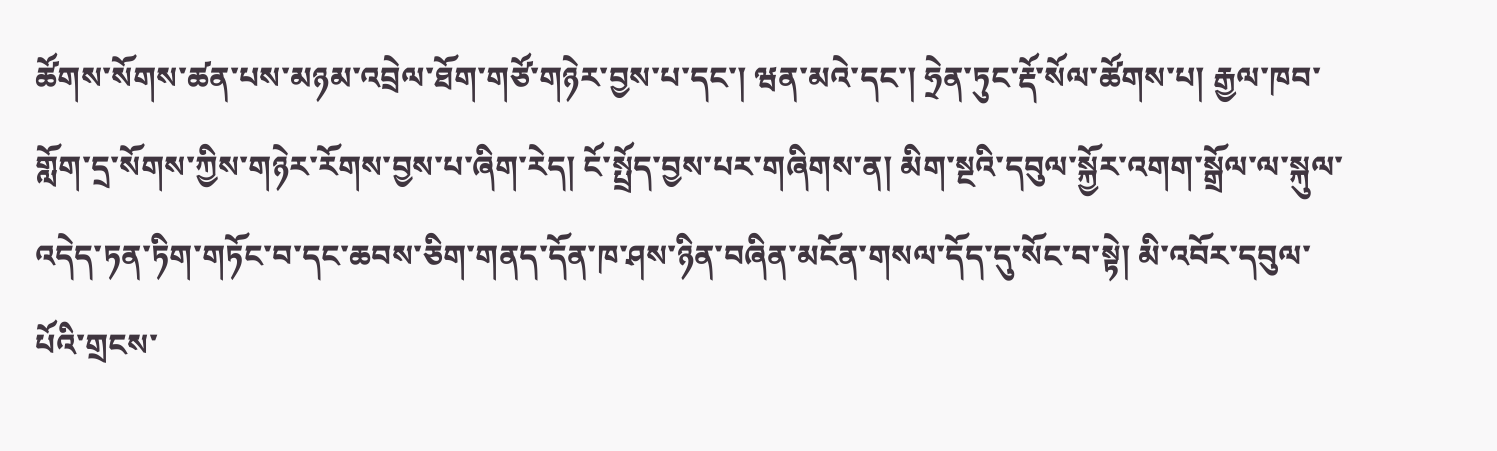ཚོགས་སོགས་ཚན་པས་མཉམ་འབྲེལ་ཐོག་གཙོ་གཉེར་བྱས་པ་དང་། ཝན་མའེ་དང་། ཧྲེན་ཏུང་རྡོ་སོལ་ཚོགས་པ། རྒྱལ་ཁབ་གློག་དྲ་སོགས་ཀྱིས་གཉེར་རོགས་བྱས་པ་ཞིག་རེད། ངོ་སྤྲོད་བྱས་པར་གཞིགས་ན། མིག་སྔའི་དབུལ་སྐྱོར་འགག་སྒྲོལ་ལ་སྐུལ་འདེད་ཏན་ཏིག་གཏོང་བ་དང་ཆབས་ཅིག་གནད་དོན་ཁ་ཤས་ཉིན་བཞིན་མངོན་གསལ་དོད་དུ་སོང་བ་སྟེ། མི་འབོར་དབུལ་པོའི་གྲངས་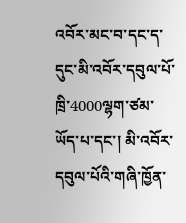འབོར་མང་བ་དང་ད་དུང་མི་འབོར་དབུལ་པོ་ཁྲི་4000ལྷག་ཙམ་ཡོད་པ་དང་། མི་འབོར་དབུལ་པོའི་གཞི་ཁྱོན་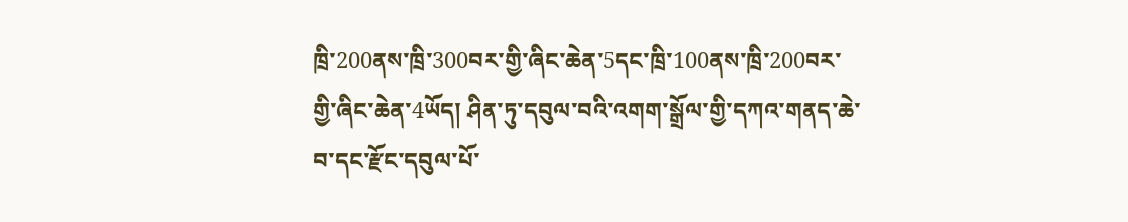ཁྲི་200ནས་ཁྲི་300བར་གྱི་ཞིང་ཆེན་5དང་ཁྲི་100ནས་ཁྲི་200བར་གྱི་ཞིང་ཆེན་4ཡོད། ཤིན་ཏུ་དབུལ་བའི་འགག་སྒྲོལ་གྱི་དཀའ་གནད་ཆེ་བ་དང་རྫོང་དབུལ་པོ་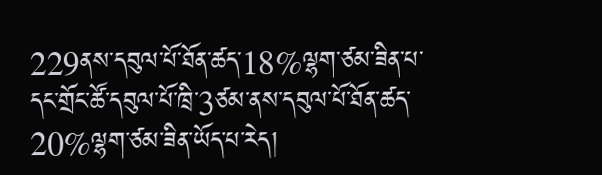229ནས་དབུལ་པོ་ཐོན་ཚད་18%ལྷག་ཙམ་ཟིན་པ་དང་གྲོང་ཚོ་དབུལ་པོ་ཁྲི་3ཙམ་ནས་དབུལ་པོ་ཐོན་ཚད་20%ལྷག་ཙམ་ཟིན་ཡོད་པ་རེད།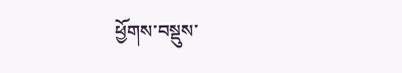ཕྱོགས་བསྡུས་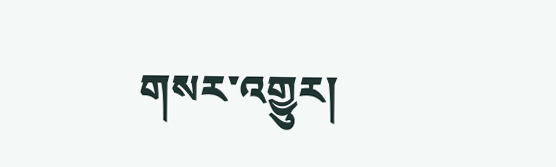གསར་འགྱུར།